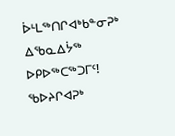ᐆᒻᒪᖅᑎᒋᐊᒃᑲᓐᓂᕈᒃ ᐃᖃᓇᐃᔮᖅ ᐅᑭᐅᖅᑕᖅᑐᒥᑦ!
ᖃᐅᔨᒋᐊᕈᒃ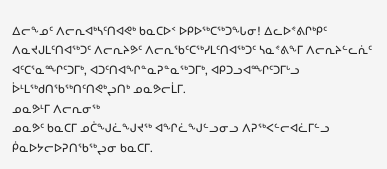ᐃᓕᖕᓄᑦ ᐱᓕᕆᐊᒃᓴᑦᑎᐊᕙᒃ ᑲᓇᑕᐅᑉ ᐅᑭᐅᖅᑕᖅᑐᖓᓂ! ᐃᓚᐅᕝᕕᒋᒃᑭᑦ ᐱᓇᔪᒍᒪᑦᑎᐊᖅᑐᑦ ᐱᓕᕆᔨᕗᑦ ᐱᓕᕆᖃᑦᑕᖅᓯᒪᑦᑎᐊᖅᑐᑦ ᓴᓇᕝᕕᖕᒥ ᐱᓕᕆᔨᓪᓚᕇᑦ ᐊᑦᑕᕐᓇᙱᑦᑐᒥᒃ, ᐊᑐᑦᑎᐊᖏᓐᓇᕈᓐᓇᖅᑐᒥᒃ, ᐊᑭᑐᓗᐊᙱᑦᑐᒥᒡᓗ ᐆᒻᒪᖅᑯᑎᖃᖅᑎᑦᑎᕙᒃᖢᑎᒃ ᓄᓇᕗᓕᒫᒥ.
ᓄᓇᕗᒻᒥ ᐱᓕᕆᓂᖅ
ᓄᓇᕗᑦ ᑲᓇᑕᒥ ᓄᑖᖑᓛᖑᔪᖅ ᐊᖏᓛᖑᓪᓗᓂᓗ ᐱᕈᖅᐸᓪᓕᐊᓛᒥᓪᓗ ᑮᓇᐅᔭᓕᐅᕈᑎᖃᖅᖢᓂ ᑲᓇᑕᒥ.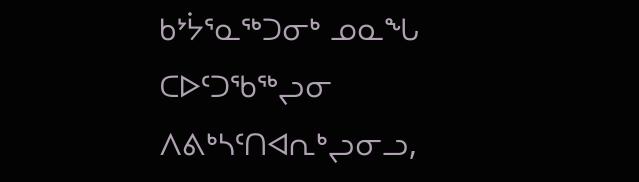ᑲᔾᔮᕐᓇᖅᑐᓂᒃ ᓄᓇᖓ ᑕᐅᑦᑐᖃᖅᖢᓂ ᐱᕕᒃᓴᑦᑎᐊᕆᒃᖢᓂᓗ,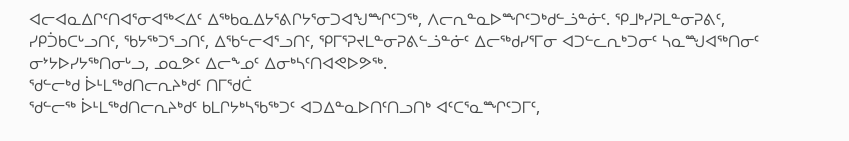ᐊᓕᐊᓇᐃᒋᑦᑎᐊᕐᓂᐊᖅᐸᐃᑦ ᐃᖅᑲᓇᐃᔭᕐᕕᒋᔭᕐᓂᑐᐊᖑᙱᑦᑐᖅ, ᐱᓕᕆᓐᓇᐅᙱᑦᑐᒃᑯᓪᓘᓐᓃᑦ. ᕿᒧᒃᓯᕈᒪᓐᓂᕈᕕᑦ, ᓯᑭᑑᑲᑕᒡᓗᑎᑦ, ᖃᔭᖅᑐᕐᓗᑎᑦ, ᐃᖃᓪᓕᐊᕐᓗᑎᑦ, ᕿᒥᕐᕈᔪᒪᓐᓂᕈᕕᓪᓘᓐᓃᑦ ᐃᓕᖅᑯᓯᕐᒥᓂ ᐊᑐᓪᓚᕆᒃᑐᓂᑦ ᓴᓇᙳᐊᖅᑎᓂᑦ ᓂᔾᔭᐅᓯᔭᖅᑎᓂᒡᓗ, ᓄᓇᕗᑦ ᐃᓕᖕᓄᑦ ᐃᓂᒃᓴᑦᑎᐊᕙᐅᕗᖅ.
ᖁᓪᓕᒃᑯ ᐆᒻᒪᖅᑯᑎᓕᕆᔨᒃᑯᑦ ᑎᒥᖁᑖ
ᖁᓪᓕᖅ ᐆᒻᒪᖅᑯᑎᓕᕆᔨᒃᑯᑦ ᑲᒪᒋᔭᒃᓴᖃᖅᑐᑦ ᐊᑐᐃᓐᓇᐅᑎᑦᑎᓗᑎᒃ ᐊᑦᑕᕐᓇᙱᑦᑐᒥᑦ,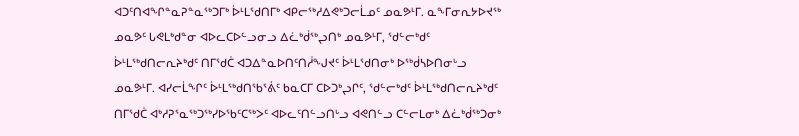ᐊᑐᑦᑎᐊᖏᓐᓇᕈᓐᓇᖅᑐᒥᒃ ᐆᒻᒪᖁᑎᒥᒃ ᐊᑭᓕᖅᓱᐃᕙᒃᑐᓕᒫᓄᑦ ᓄᓇᕗᒻᒥ. ᓇᖕᒥᓂᕆᔭᐅᔪᖅ ᓄᓇᕗᑦ ᒐᕙᒪᒃᑯᓐᓂ ᐊᐅᓚᑕᐅᓪᓗᓂᓗ ᐃᓛᒃᑰᖅᖢᑎᒃ ᓄᓇᕗᒻᒥ, ᖁᓪᓕᒃᑯᑦ ᐆᒻᒪᖅᑯᑎᓕᕆᔨᒃᑯᑦ ᑎᒥᖁᑖ ᐊᑐᐃᓐᓇᐅᑎᑦᑎᓲᖑᔪᑦ ᐆᒻᒪᖁᑎᓂᒃ ᐅᖅᑰᓴᐅᑎᓂᒡᓗ ᓄᓇᕗᒻᒥ. ᐊᓯᓕᒫᖏᑦ ᐆᒻᒪᖅᑯᑎᖃᕐᕖᑦ ᑲᓇᑕᒥ ᑕᐅᑐᒃᖢᒋᑦ, ᖁᓪᓕᒃᑯᑦ ᐆᒻᒪᖅᑯᑎᓕᕆᔨᒃᑯᑦ ᑎᒥᖁᑖ ᐊᒃᓱᕈᕐᓇᖅᑐᖅᓯᐅᖃᑦᑕᖅᐳᑦ ᐊᐅᓚᑦᑎᓪᓗᑎᒡᓗ ᐊᕙᑎᓪᓗ ᑕᓪᓕᒪᓂᒃ ᐃᓛᒃᑰᖅᑐᓂᒃ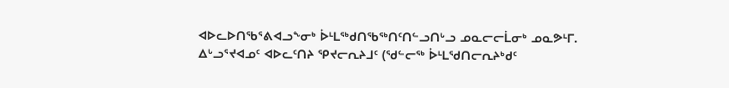ᐊᐅᓚᐅᑎᖃᕐᕕᐊᓗᖕᓂᒃ ᐆᒻᒪᖅᑯᑎᖃᖅᑎᑦᑎᓪᓗᑎᒡᓗ ᓄᓇᓕᓕᒫᓂᒃ ᓄᓇᕗᒻᒥ.
ᐃᒡᓗᕐᔪᐊᓄᑦ ᐊᐅᓚᑦᑎᔨ ᕿᔪᓕᕆᔨᒧᑦ (ᖁᓪᓕᖅ ᐆᒻᒪᖁᑎᓕᕆᔨᒃᑯᑦ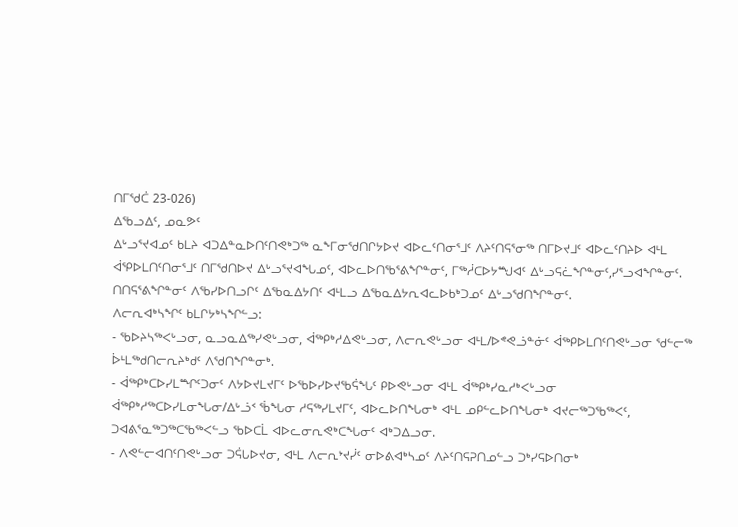ᑎᒥᖁᑖ 23-026)
ᐃᖃᓗᐃᑦ, ᓄᓇᕗᑦ
ᐃᒡᓗᕐᔪᐊᓄᑦ ᑲᒪᔨ ᐊᑐᐃᓐᓇᐅᑎᑦᑎᕙᒃᑐᖅ ᓇᖕᒥᓂᖁᑎᒋᔭᐅᔪ ᐊᐅᓚᑦᑎᓂᕐᒧᑦ ᐱᔨᑦᑎᕋᕐᓂᖅ ᑎᒥᐅᔪᒧᑦ ᐊᐅᓚᑦᑎᔨᐅ ᐊᒻᒪ ᐋᕿᐅᒪᑎᑦᑎᓂᕐᒧᑦ ᑎᒥᖁᑎᐅᔪ ᐃᒡᓗᕐᔪᐊᖓᓄᑦ, ᐊᐅᓚᐅᑎᖃᕐᕕᖏᓐᓂᑦ, ᒥᖅᓲᑕᐅᔭᙳᐊᑦ ᐃᒡᓗᕋᓛᖏᓐᓂᑦ,ᓯᕐᓗᐊᖏᓐᓂᑦ. ᑎᑎᕋᕐᕕᖏᓐᓂᑦ ᐱᖃᓯᐅᑎᓗᒋᑦ ᐃᖃᓇᐃᔭᑎᑦ ᐊᒻᒪᓗ ᐃᖃᓇᐃᔭᕆᐊᓚᐅᑲᒃᑐᓄᑦ ᐃᒡᓗᖁᑎᖏᓐᓂᑦ.
ᐱᓕᕆᐊᒃᓴᖏᑦ ᑲᒪᒋᔭᒃᓴᖏᓪᓗ:
- ᖃᐅᔨᓴᖅᐸᒡᓗᓂ, ᓇᓗᓇᐃᖅᓯᕙᒡᓗᓂ, ᐋᖅᑭᒃᓱᐃᕙᒡᓗᓂ, ᐱᓕᕆᕙᒡᓗᓂ ᐊᒻᒪ/ᐅᕝᕙᓘᓐᓃᑦ ᐋᖅᑭᐅᒪᑎᑦᑎᕙᒡᓗᓂ ᖁᓪᓕᖅ ᐆᒻᒪᖅᑯᑎᓕᕆᔨᒃᑯᑦ ᐱᖁᑎᖏᓐᓂᒃ.
- ᐋᖅᑭᒃᑕᐅᓯᒪᙱᑦᑐᓂᑦ ᐱᔭᐅᔪᒪᔪᒥᑦ ᐅᖃᐅᓯᐅᔪᖃᕌᖓᑦ ᑭᐅᕙᒡᓗᓂ ᐊᒻᒪ ᐋᖅᑭᒃᓯᓇᓱᒃᐸᒡᓗᓂ ᐋᖅᑭᒃᓱᖅᑕᐅᓯᒪᓂᖓᓂ/ᐃᒡᓘᑉ ᖄᖓᓂ ᓱᕋᖅᓯᒪᔪᒥᑦ, ᐊᐅᓚᐅᑎᖓᓂᒃ ᐊᒻᒪ ᓄᑭᓪᓚᐅᑎᖓᓂᒃ ᐊᔪᓕᖅᑐᖃᖅᐸᑦ, ᑐᐊᕕᕐᓇᖅᑐᖅᑕᖃᖅᐸᓪᓗ ᖃᐅᑕᒫ ᐊᐅᓚᓂᕆᕙᒃᑕᖓᓂᑦ ᐊᒃᑐᐃᓗᓂ.
- ᐱᕙᓪᓕᐊᑎᑦᑎᕙᒡᓗᓂ ᑐᕌᒐᐅᔪᓂ, ᐊᒻᒪ ᐱᓕᕆᔾᔪᓰᑦ ᓂᐅᕕᐊᒃᓴᓄᑦ ᐱᔨᑦᑎᕋᕈᑎᓄᓪᓗ ᑐᒃᓯᕋᐅᑎᓂᒃ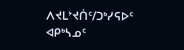ᐱᔪᒪᔾᔪᑏᑦ/ᑐᒃᓯᕋᐅᑦ ᐊᑭᒃᓴᓄᑦ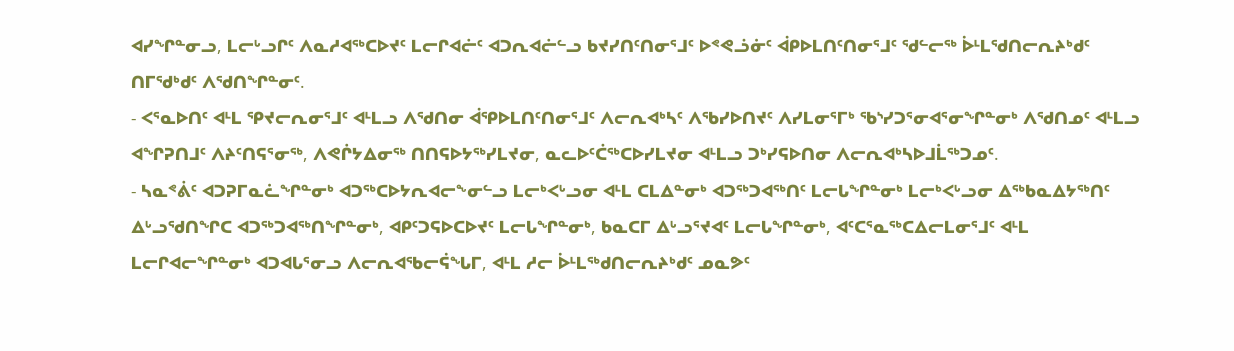ᐊᓯᖏᓐᓂᓗ, ᒪᓕᒡᓗᒋᑦ ᐱᓇᓱᐊᖅᑕᐅᔪᑦ ᒪᓕᒋᐊᓖᑦ ᐊᑐᕆᐊᓖᓪᓗ ᑲᔪᓯᑎᑦᑎᓂᕐᒧᑦ ᐅᕝᕙᓘᓃᑦ ᐋᑭᐅᒪᑎᑦᑎᓂᕐᒧᑦ ᖁᓪᓕᖅ ᐆᒻᒪᖁᑎᓕᕆᔨᒃᑯᑦ ᑎᒥᖁᒃᑯᑦ ᐱᖁᑎᖏᓐᓂᑦ.
- ᐸᕐᓇᐅᑎᑦ ᐊᒻᒪ ᕿᔪᓕᕆᓂᕐᒧᑦ ᐊᒻᒪᓗ ᐱᖁᑎᓂ ᐋᕿᐅᒪᑎᑦᑎᓂᕐᒧᑦ ᐱᓕᕆᐊᒃᓴᑦ ᐱᖃᓯᐅᑎᔪᑦ ᐱᓯᒪᓂᕐᒥᒃ ᖃᔅᓯᑐᕐᓂᐊᕐᓂᖏᓐᓂᒃ ᐱᖁᑎᓄᑦ ᐊᒻᒪᓗ ᐊᖏᕈᑎᒧᑦ ᐱᔨᑦᑎᕋᕐᓂᖅ, ᐱᕙᒌᔭᐃᓂᖅ ᑎᑎᕋᐅᔭᖅᓯᒪᔪᓂ, ᓇᓚᐅᑦᑖᖅᑕᐅᓯᒪᔪᓂ ᐊᒻᒪᓗ ᑐᒃᓯᕋᐅᑎᓂ ᐱᓕᕆᐊᒃᓴᐅᒧᒫᖅᑐᓄᑦ.
- ᓴᓇᕝᕖᑦ ᐊᑐᕈᒥᓇᓛᖏᓐᓂᒃ ᐊᑐᖅᑕᐅᔭᕆᐊᓕᖕᓂᓪᓗ ᒪᓕᒃᐸᒡᓗᓂ ᐊᒻᒪ ᑕᒪᐃᓐᓂᒃ ᐊᑐᖅᑐᐊᖅᑎᑦ ᒪᓕᒐᖏᓐᓂᒃ ᒪᓕᒃᐸᒡᓗᓂ ᐃᖅᑲᓇᐃᔭᖅᑎᑦ ᐃᒡᓗᖁᑎᖏᑕ ᐊᑐᖅᑐᐊᖅᑎᖏᓐᓂᒃ, ᐊᑭᑦᑐᕋᐅᑕᐅᔪᑦ ᒪᓕᒐᖏᓐᓂᒃ, ᑲᓇᑕᒥ ᐃᒡᓗᕐᔪᐊᑦ ᒪᓕᒐᖏᓐᓂᒃ, ᐊᑦᑕᕐᓇᖅᑕᐃᓕᒪᓂᕐᒧᑦ ᐊᒻᒪ ᒪᓕᒋᐊᓕᖏᓐᓂᒃ ᐊᑐᐊᒐᕐᓂᓗ ᐱᓕᕆᐊᖃᓕᕌᖓᒥ, ᐊᒻᒪ ᓱᓕ ᐆᒻᒪᖅᑯᑎᓕᕆᔨᒃᑯᑦ ᓄᓇᕗᑦ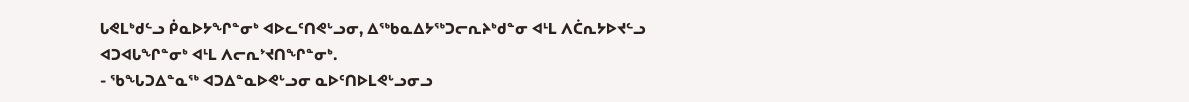ᒐᕙᒪᒃᑯᓪᓗ ᑮᓇᐅᔭᖏᓐᓂᒃ ᐊᐅᓚᑦᑎᕙᒡᓗᓂ, ᐃᖅᑲᓇᐃᔭᖅᑐᓕᕆᔨᒃᑯᓐᓂ ᐊᒻᒪ ᐱᑖᕆᔭᐅᔪᓪᓗ ᐊᑐᐊᒐᖏᓐᓂᒃ ᐊᒻᒪ ᐱᓕᕆᔾᔪᑎᖏᓐᓂᒃ.
- ᖃᖓᑐᐃᓐᓇᖅ ᐊᑐᐃᓐᓇᐅᕙᒡᓗᓂ ᓇᐅᑦᑎᐅᒪᕙᒡᓗᓂᓗ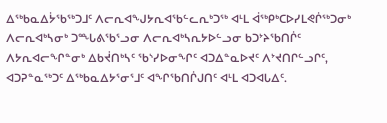ᐃᖅᑲᓇᐃᔮᖃᖅᑐᒧᑦ ᐱᓕᕆᐊᖑᔭᕆᐊᖃᓪᓚᕆᒃᑐᖅ ᐊᒻᒪ ᐋᖅᑭᒃᑕᐅᓯᒪᕙᒌᖅᑐᓂᒃ ᐱᓕᕆᐊᒃᓴᓂᒃ ᑐᙵᕕᖃᕐᓗᓂ ᐱᓕᕆᐊᒃᓴᕆᔭᐅᓪᓗᓂ ᑲᑐᔾᔨᖃᑎᒌᑦ ᐱᔭᕆᐊᓕᖏᓐᓂᒃ ᐃᑲᔫᑎᒃᓴᑦ ᖃᔅᓯᐅᓂᖏᑦ ᐊᑐᐃᓐᓇᐅᔪᑦ ᐱᔾᔪᑎᒋᓪᓗᒋᑦ, ᐊᑐᕈᓐᓇᖅᑐᑦ ᐃᖅᑲᓇᐃᔭᕐᓂᕐᒧᑦ ᐊᖏᖃᑎᒌᒍᑎᑦ ᐊᒻᒪ ᐊᑐᐊᒐᐃᑦ.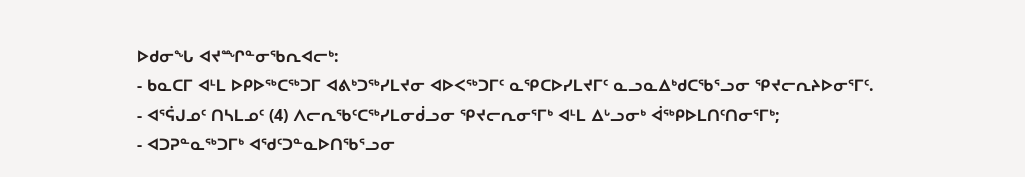ᐅᑯᓂᖓ ᐊᔪᙱᓐᓂᖃᕆᐊᓕᒃ:
- ᑲᓇᑕᒥ ᐊᒻᒪ ᐅᑭᐅᖅᑕᖅᑐᒥ ᐊᕕᒃᑐᖅᓯᒪᔪᓂ ᐊᐅᐸᖅᑐᒥᑦ ᓇᕿᑕᐅᓯᒪᔪᒥᑦ ᓇᓗᓇᐃᒃᑯᑕᖃᕐᓗᓂ ᕿᔪᓕᕆᔨᐅᓂᕐᒥᑦ.
- ᐊᕐᕌᒍᓄᑦ ᑎᓴᒪᓄᑦ (4) ᐱᓕᕆᖃᑦᑕᖅᓯᒪᓂᑰᓗᓂ ᕿᔪᓕᕆᓂᕐᒥᒃ ᐊᒻᒪ ᐃᒡᓗᓂᒃ ᐋᖅᑭᐅᒪᑎᑦᑎᓂᕐᒥᒃ;
- ᐊᑐᕈᓐᓇᖅᑐᒥᒃ ᐊᖁᑦᑐᓐᓇᐅᑎᖃᕐᓗᓂ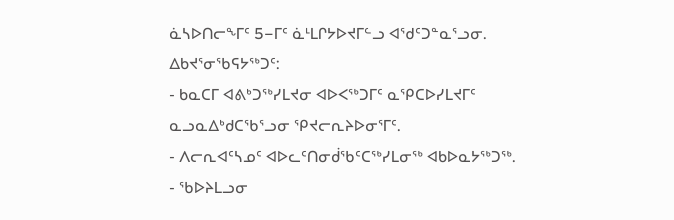ᓈᓴᐅᑎᓕᖕᒥᑦ 5−ᒥᑦ ᓈᒻᒪᒋᔭᐅᔪᒥᓪᓗ ᐊᖁᑦᑐᓐᓇᕐᓗᓂ.
ᐃᑲᔪᕐᓂᖃᕋᔭᖅᑐᑦ:
- ᑲᓇᑕᒥ ᐊᕕᒃᑐᖅᓯᒪᔪᓂ ᐊᐅᐸᖅᑐᒥᑦ ᓇᕿᑕᐅᓯᒪᔪᒥᑦ ᓇᓗᓇᐃᒃᑯᑕᖃᕐᓗᓂ ᕿᔪᓕᕆᔨᐅᓂᕐᒥᑦ.
- ᐱᓕᕆᐊᑦᓴᓄᑦ ᐊᐅᓚᑦᑎᓂᑰᖃᑦᑕᖅᓯᒪᓂᖅ ᐊᑲᐅᓇᔭᖅᑐᖅ.
- ᖃᐅᔨᒪᓗᓂ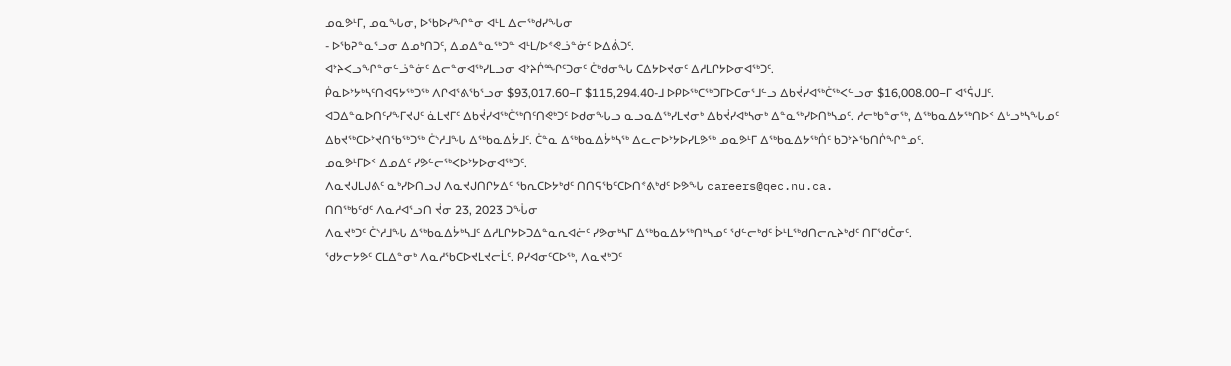ᓄᓇᕗᒻᒥ, ᓄᓇᖓᓂ, ᐅᖃᐅᓯᖏᓐᓂ ᐊᒻᒪ ᐃᓕᖅᑯᓯᖓᓂ
- ᐅᖃᕈᓐᓇᕐᓗᓂ ᐃᓄᒃᑎᑐᑦ, ᐃᓄᐃᓐᓇᖅᑐᓐ ᐊᒻᒪ/ᐅᕝᕙᓘᓐᓃᑦ ᐅᐃᕖᑐᑦ.
ᐊᔾᔨᐸᓗᖏᓐᓂᓪᓘᓐᓃᑦ ᐃᓕᓐᓂᐊᖅᓯᒪᓗᓂ ᐊᔾᔨᒌᙱᑦᑐᓂᑦ ᑖᒃᑯᓂᖓ ᑕᐃᔭᐅᔪᓂᑦ ᐃᓱᒪᒋᔭᐅᓂᐊᖅᑐᑦ.
ᑮᓇᐅᔾᔭᒃᓴᑦᑎᐊᕋᔭᖅᑐᖅ ᐱᒋᐊᕐᕕᖃᕐᓗᓂ $93,017.60−ᒥ $115,294.40-ᒧ ᐅᑭᐅᖅᑕᖅᑐᒥᐅᑕᓂᕐᒧᓪᓗ ᐃᑲᔫᓯᐊᖅᑖᖅᐸᓪᓗᓂ $16,008.00−ᒥ ᐊᕐᕌᒍᒧᑦ. ᐊᑐᐃᓐᓇᐅᑎᑦᓯᖕᒥᔪᒍᑦ ᓈᒪᔪᒥᑦ ᐃᑲᔫᓯᐊᖅᑖᖅᑎᑦᑎᕙᒃᑐᑦ ᐅᑯᓂᖓᓗ ᓇᓗᓇᐃᖅᓯᒪᔪᓂᒃ ᐃᑲᔫᓯᐊᒃᓴᓂᒃ ᐃᓐᓇᖅᓯᐅᑎᒃᓴᓄᑦ. ᓱᓕᒃᑲᓐᓂᖅ, ᐃᖅᑲᓇᐃᔭᖅᑎᐅᑉ ᐃᒡᓗᒃᓴᖓᓄᑦ ᐃᑲᔪᖅᑕᐅᔾᔪᑎᖃᖅᑐᖅ ᑖᔅᓱᒧᖓ ᐃᖅᑲᓇᐃᔮᒧᑦ. ᑖᓐᓇ ᐃᖅᑲᓇᐃᔮᒃᓴᖅ ᐃᓚᓕᐅᔾᔭᐅᓯᒪᕗᖅ ᓄᓇᕗᒻᒥ ᐃᖅᑲᓇᐃᔭᖅᑏᑦ ᑲᑐᔾᔨᖃᑎᒌᖏᓐᓄᑦ.
ᓄᓇᕗᒻᒥᐅᑉ ᐃᓄᐃᑦ ᓯᕗᓪᓕᖅᐸᐅᔾᔭᐅᓂᐊᖅᑐᑦ.
ᐱᓇᔪᒍᒪᒍᕕᑦ ᓇᒃᓯᐅᑎᓗᒍ ᐱᓇᔪᒍᑎᒋᔭᐃᑦ ᖃᕆᑕᐅᔭᒃᑯᑦ ᑎᑎᕋᖃᑦᑕᐅᑎᕝᕕᒃᑯᑦ ᐅᕗᖓ careers@qec.nu.ca.
ᑎᑎᖅᑲᑦᑯᑦ ᐱᓇᓱᐊᕐᓗᑎ ᔫᓂ 23, 2023 ᑐᖔᓂ
ᐱᓇᔪᒃᑐᑦ ᑖᔅᓱᒧᖓ ᐃᖅᑲᓇᐃᔮᒃᓴᒧᑦ ᐃᓱᒪᒋᔭᐅᑐᐃᓐᓇᕆᐊᓖᑦ ᓯᕗᓂᒃᓴᒥ ᐃᖅᑲᓇᐃᔭᖅᑎᒃᓴᓄᑦ ᖁᓪᓕᒃᑯᑦ ᐆᒻᒪᖅᑯᑎᓕᕆᔨᒃᑯᑦ ᑎᒥᖁᑖᓂᑦ.
ᖁᔭᓕᔭᕗᑦ ᑕᒪᐃᓐᓂᒃ ᐱᓇᓱᖃᑕᐅᔪᒪᔪᓕᒫᑦ. ᑭᓯᐊᓂᑦᑕᐅᖅ, ᐱᓇᔪᒃᑐᑦ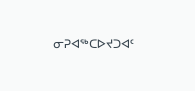ᓂᕈᐊᖅᑕᐅᔪᑐᐊᑦ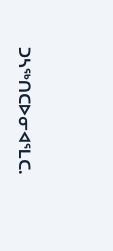ᑐᓴᖅᑎᑕᐅᓂᐊᕐᒪᑕ.